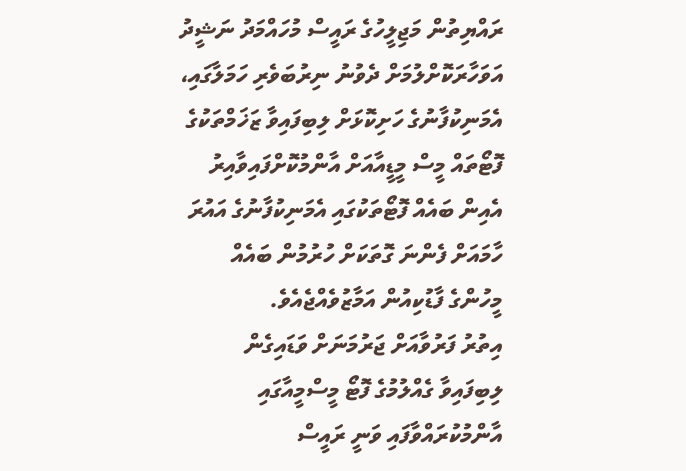ރައްޔިތުން މަޖިލީހުގެ ރައީސް މުހައްމަދު ނަޝީދު އަވަހާރަކޮށްލުމަށް ދެވުނު ނިރުބަވެރި ހަމަލާގައި، އެމަނިކުފާނުގެ ހަށިކޮޅަށް ލިބިފައިވާ ޒަޚަމްތަކުގެ ފޮޓޯތައް މީސް މީޑީއާއަށް އާންމުކޮށްފައިވާއިރު އެއިން ބައެއް ފޮޓޯތަކުގައި އެމަނިކުފާނުގެ އައުރަ ހާމައަށް ފެންނަ ގޮތަކަށް ހުރުމުން ބައެއް މީހުންގެ ފާޑުކިއުން އަމާޒުވެއްޖެއެވެ.
އިތުރު ފަރުވާއަށް ޖަރުމަނަށް ވަޑައިގެން ލިބިފައިވާ ގެއްލުމުގެ ފޮޓޯ މީސްމީއާގައި އާންމުކުރައްވާފައި ވަނީ ރައީސް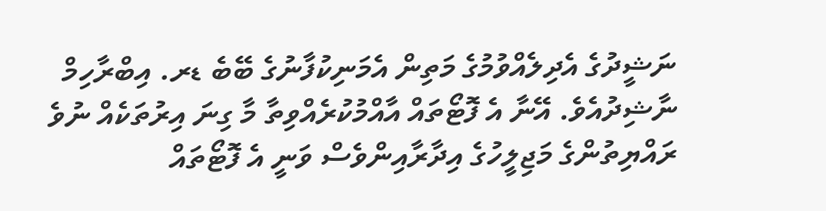ނަޝީދުގެ އެދިލެއްވުމުގެ މަތިން އެމަނިކުފާނުގެ ބޭބެ ޑރ. އިބްރާހިމް ނާޝިދުއެވެ. އޭނާ އެ ފޮޓޯތައް އާއްމުކުރެއްވިތާ މާ ގިނަ އިރުތަކެއް ނުވެ ރައްޔިތުންގެ މަޖިލީހުގެ އިދާރާއިންވެސް ވަނީ އެ ފޮޓޯތައް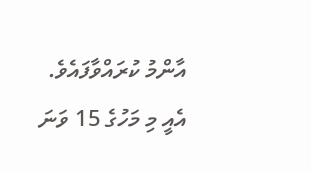އާންމު ކުރައްވާފައެވެ. އެއީ މި މަހުގެ 15 ވަނަ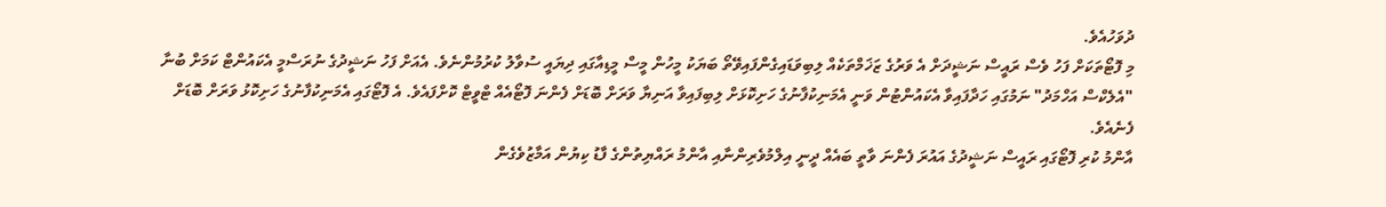ދުވަހުއެވެ.
މި ފޮޓޯތަކަށް ފަހު ވެސް ރައީސް ނަޝީދަށް އެ ވަރުގެ ޒަޚަމްތަކެއް ލިބިވަޑައިގެންފައިވޭތޯ ބަޔަކު މީހުން މީސް މީޑިއާގައި ދިޔައީ ސުވާލު ކުރުމުންނެވެ. އެއަށް ފަހު ނަޝީދުގެ ނުރަސްމީ އެކައުންޓް ކަމަށް ބުނާ "އެލެކްސް އަހްމަދު" ނަމުގައި ހަދާފައިވާ އެކައުންޓުން ވަނީ އެމަނިކުފާނުގެ ހަށިކޮޅަށް ލިބިފައިވާ އަނިޔާ ވަރަށް ބޮޑަށް ފެންނަ ފޮޓޯއެއް ޓްވީޓް ކޮށްފައެވެ. އެ ފޮޓޯގައި އެމަނިކުފާނުގެ ހަށިކޮޅު ވަރަށް ބޮޑަށް ފެނެއެވެ.
އާންމު ކުރި ފޮޓޯގައި ރައީސް ނަޝީދުގެ އައުރަ ފެންނަ ވާތީ ބައެއް ދީނީ އިލްމުވެރިންނާއި އާންމު ރައްޔިތުންގެ ފާޑު ކިޔުން އަމާޒުވެގެން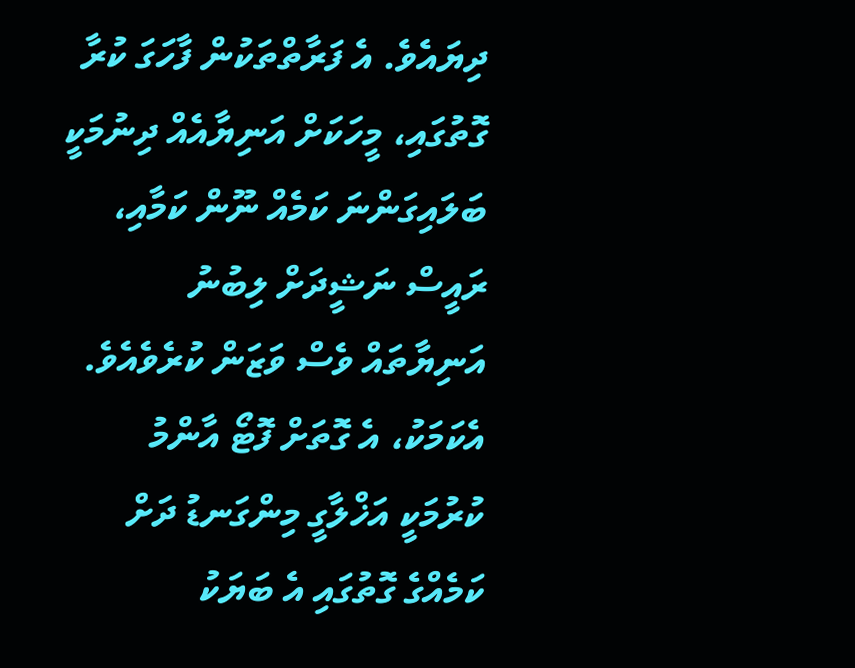ދިޔައެވެ. އެ ފަރާތްތަކުން ފާހަގަ ކުރާ ގޮތުގައި، މީހަކަށް އަނިޔާއެއް ދިނުމަކީ ބަލައިގަންނަ ކަމެއް ނޫން ކަމާއި، ރައީސް ނަޝީދަށް ލިބުނު އަނިޔާތައް ވެސް ވަޒަން ކުރެވެއެވެ. އެކަމަކު، އެ ގޮތަށް ފޮޓޯ އާންމު ކުރުމަކީ އަޚްލާގީ މިންގަނޑު ދަށް ކަމެއްގެ ގޮތުގައި އެ ބަޔަކު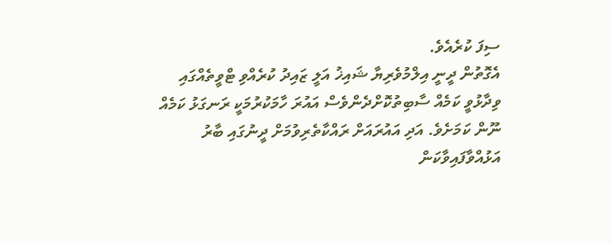ސިފަ ކުރެއެވެ.
އެގޮތުން ދީނީ އިލްމުވެރިޔާ ޝައިޚު އަލީ ޒައިދު ކުރެއްވި ޓްވީތެއްގައި ވިދާޅުވީ ކަމެއް ސާބިތުކޮށްދެންވެސް އައުރަ ހާމަކުރުމަކީ ރަނގަޅު ކަމެއް ނޫން ކަމަށެވެ. އަދި އައުރައަށް ރައްކާތެރިވުމަށް ދީނުގައި ބާރު އަޅުއްވާފައިވާކަން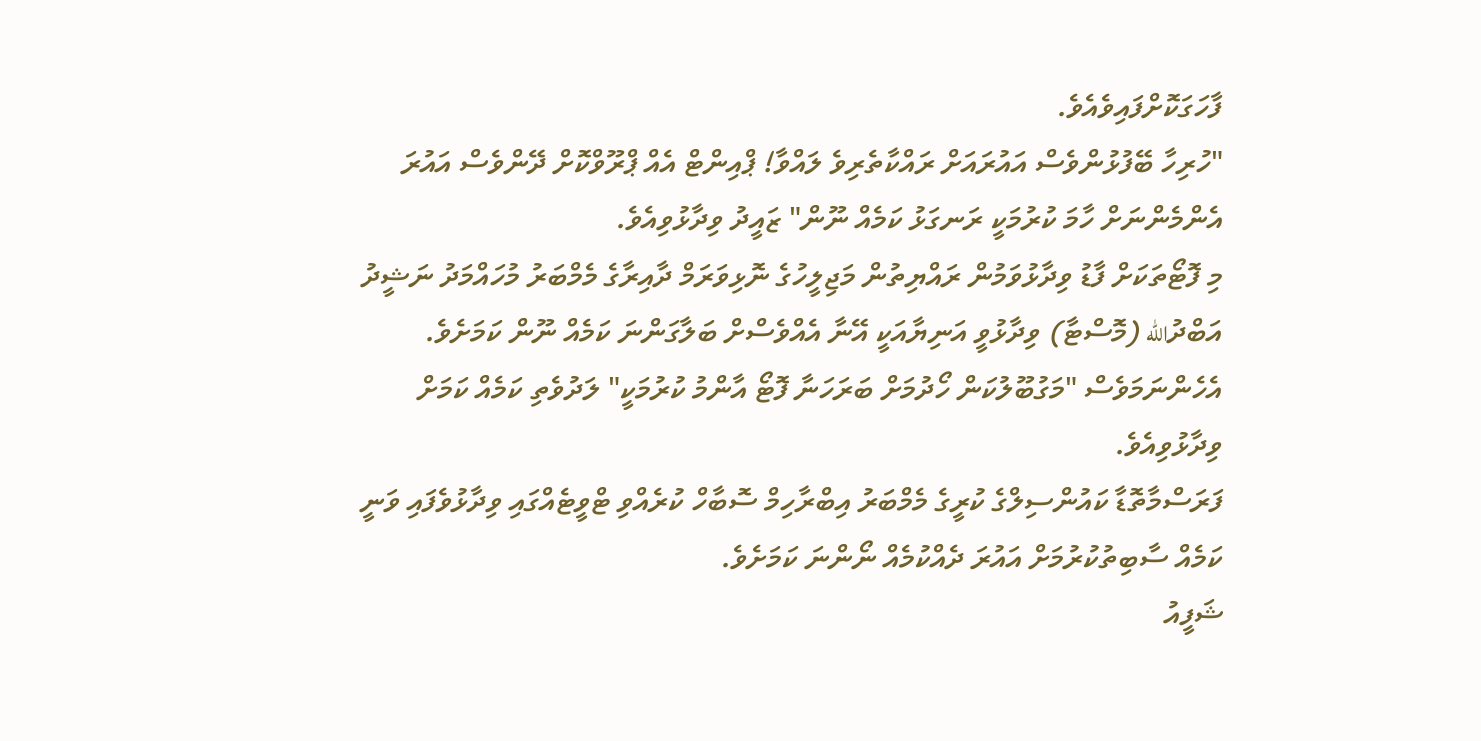ފާހަގަކޮށްފައިވެއެވެ.
"ހުރިހާ ބޭފުޅުންވެސް އައުރައަށް ރައްކާތެރިވެ ލައްވާ! ޕްއިންޓް އެއް ޕްރޫވްކޮށް ދޭންވެސް އައުރަ އެންމެންނަށް ހާމަ ކުރުމަކީ ރަނގަޅު ކަމެއް ނޫން" ޒައީދު ވިދާޅުވިއެވެ.
މި ފޮޓޯތަކަށް ފާޑު ވިދާޅުވަމުން ރައްޔިތުން މަޖިލީހުގެ ނޮޅިވަރަމް ދާއިރާގެ މެމްބަރު މުހައްމަދު ނަޝީދު އަބްދުالله (މޮސްޓާ) ވިދާޅުވީ އަނިޔާއަކީ އޭނާ އެއްވެސްށް ބަލާގަންނަ ކަމެއް ނޫން ކަމަށެވެ. އެހެންނަމަވެސް "މަގުބޫލުކަން ހޯދުމަށް ބަރަހަނާ ފޮޓޯ އާންމު ކުރުމަކީ" ލަދުވެތި ކަމެއް ކަމަށް ވިދާޅުވިއެވެ.
ފަރަސްމާތޮޑާ ކައުންސިލްގެ ކުރީގެ މެމްބަރު އިބްރާހިމް ސޮބާހް ކުރެއްވި ޓްވީޓެއްގައި ވިދާޅުވެފައި ވަނީ ކަމެއް ސާބިތުކުރުމަށް އައުރަ ދެއްކުމެއް ނޯންނަ ކަމަށެވެ.
ޝަފީއު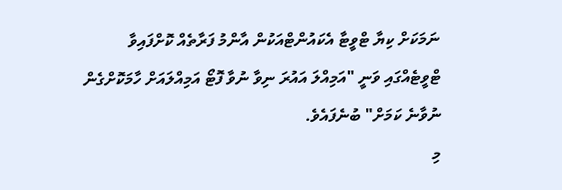ނަމަކަށް ކިޔާ ޓްވީޓާ އެކައުންޓްއަކުން އާންމު ފަރާތެއް ކޮށްފައިވާ ޓްވީޓެއްގައި ވަނީ "އަމިއްލަ އައުރަ ނިވާ ނުވާ ފޮޓޯ އަމިއްލައަށް ހާމަކޮށްގެން ނުވާނެ ކަމަށް" ބުނެފައެވެ.
މި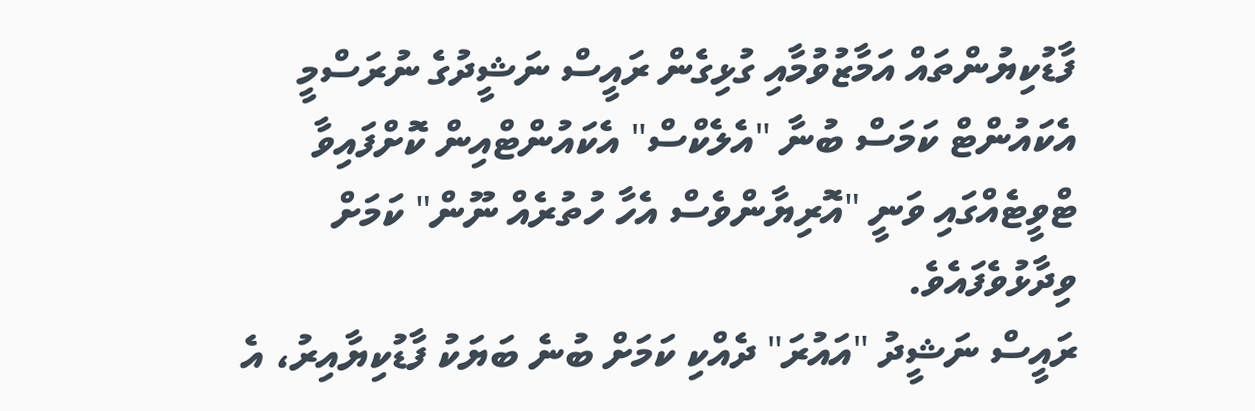ފާޑުކިޔުންތައް އަމާޒުވުމާއި ގުޅިގެން ރައީސް ނަޝީދުގެ ނުރަސްމީ އެކައުންޓް ކަމަސް ބުނާ "އެލެކްސް" އެކައުންޓްއިން ކޮށްފައިވާ ޓްވީޓެއްގައި ވަނީ "އޮރިޔާންވެސް އެހާ ހުތުރެއް ނޫން" ކަމަށް ވިދާޅުވެފައެވެ.
ރައީސް ނަޝީދު "އައުރަ" ދެއްކި ކަމަށް ބުނެ ބަޔަކު ފާޑުކިޔާއިރު، އެ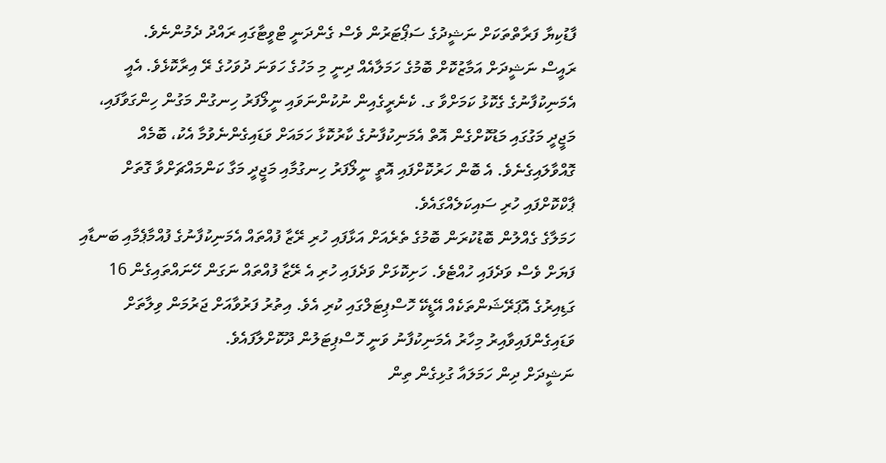ފާޑުކިޔާ ފަރާތްތަކަށް ނަޝީދުގެ ސަޕޯޓަރުން ވެސް ގެންދަނީ ޓްވީޓާގައި ރައްދު ދެމުންނެވެ.
ރައީސް ނަޝީދަށް އަމާޒުކޮށް ބޮމުގެ ހަމަލާއެއް ދިނީ މި މަހުގެ ހަވަނަ ދުވަހުގެ ރޭ އިރާކޮޅެވެ. އެއީ އެމަނިކުފާނުގެ ގެކޮޅު ކަމަށްވާ ގ. ކެނެރީގެއިން ނުކުންނަވައި ނީލޯފަރު ހިނގުން މަގުން ހިންގަވާފައި، މަޖީދީ މަގުގައި މަޑުކޮށްގެން އޮތް އެމަނިކުފާނުގެ ކާރުކޮޅާ ހަމައަށް ވަޑައިގެންނެވުމާ އެކު، ބޮމެއް ގޮއްވާލައިގެނެވެ. އެ ބޮން ހަރުކޮށްފައި އޮތީ ނީލޯފަރު ހިނގުމާއި މަޖީދީ މަގާ ކަންމައްޗަށްވާ ގޮތަށް ޕާކްކޮށްފައި ހުރި ސައިކަލެއްގައެވެ.
ހަމަލާގެ ގެއްލުން ބޮޑުކުރަން ބޮމުގެ ތެރެއަށް އަޅާފައި ހުރި ރޭޒާ ފުއްތައް އެމަނިކުފާނުގެ ފުއްމާޕެމާއި ބަނޑާއި ފަޔަށް ވެސް ވަދެފައި ހުއްޓެވެ. ހަށިކޮޅަށް ވަދެފައި ހުރި އެ ރޭޒާ ފުއްތައް ނަގަން ހޭނައްތައިގެން 16 ގަޑިއިރުގެ އޮޕަރޭޝަންތަކެއް އޭޑީކޭ ހޮސްޕިޓަލްގައި ކުރި އެވެ. އިތުރު ފަރުވާއަށް ޖަރުމަން ވިލާތަށް ވަޑައިގެންފައިވާއިރު މިހާރު އެމަނިކުފާނު ވަނީ ހޮސްޕިޓަލުން ދޫކޮށްލާފައެވެ.
ނަޝީދަށް ދިން ހަމަލައާ ގުޅިގެން ތިން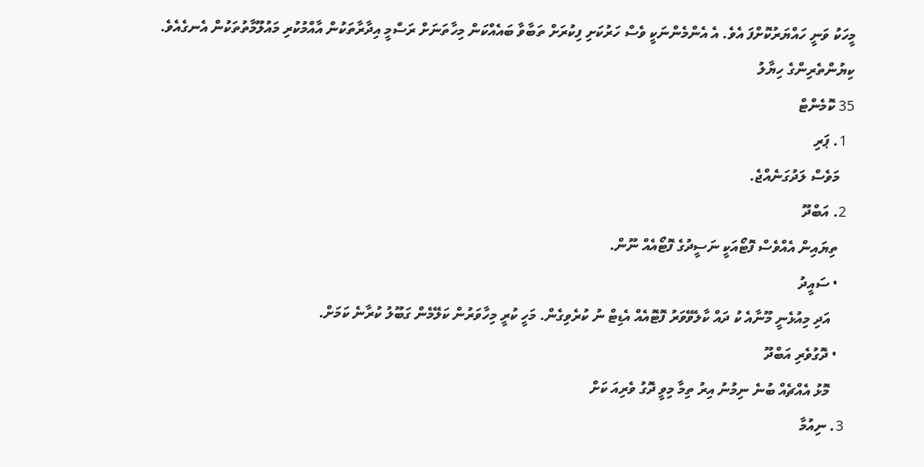މީހަކު ވަނީ ހައްޔަރުކޮށްފަ އެވެ. އެ އެންމެންނަކީ ވެސް ހަރުކަށި ފިކުރަށް ތަބާވާ ބައެއްކަން މިހާތަނަށް ރަސްމީ އިދާރާތަކުން އާއްމުކުރި މައުލޫމާތުތަކުން އެނގެއެވެ.
ކިޔުންތެރިންގެ ހިޔާލު
35 ކޮމެންޓް
  1. ޕަރި
    މަވެސް ލަދުގަނެއްޖެ.
  2. އަބްދޫ
    ތިޔައިން އެއްވެސް ފޮޓޯއަކީ ނަސީދުގެ ފޮޓޯއެއް ނޫން.
    • ސައީދު
      އަދި މިއުޅެނީ މޫނާއެ ކު ދައް ކާލެވޭވަރު ފޮޓޮއެއް އެޑިޓް ނު ކުރެވިގެން. މަހީ ކުރީ މިހާވަރުން ކަލޭމެން ގަބޫލު ކުރާނެ ކަމަށް.
    • ދޮގުވެރި އަބްދޫ
      މޮޅު އެއްޗެއް ބުނެ ނިމުނު އިރު ތިމާ މިވީ ދޮގު ވެރިއަ ކަށް
  3. ނިއުމާ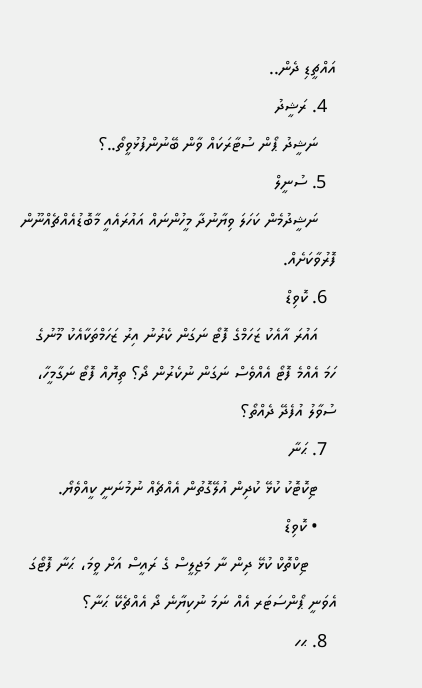އައްޗީޑި ދެން..
  4. ރަޝީދު
    ނަޝީދު ޕޯން ސުޓާރަކައް ވާން ބޭނުންފުޅުވީތޯ..؟
  5. ސުނީލް
    ނަޝީދުމެން ކަހަލަ ވިޔާނުދާ މީހުންނައް އައުރައެއީ މާބޮޑުއެއްޗެއްނޫން ފޮރުވާކަށެއް.
  6. ކޮވިޑް
    އައުރަ އާއެކު ޒަހަމްގެ ފޮޓޯ ނަގަން ކެރުނު އިރު ޒަހަމްތަކާއެކު މޫނުގެ ހަމަ އެއްމެ ފޮޓޯ އެއްވެސް ނަގަން ނުކެރުން ދޯ؟ ތިޔޮއް ފޮޓޯ ނަގާމީހާ، ސުވާލު އުފެދޭ ދެއްތޯ؟
  7. ޙަނާ
    ޓިކޮޓޮކު ކުޅޭ ކުދިން އުލޭގޮތުން އެއްޗެއް ނުމުނަނީ ކީއްވެޔޯ.
    • ކޮވިޑް
      ޓިކްތޮކް ކުޅޭ ދިން ނާ މަޖިލީސް ގެ ރައީސް އަށް ވީމަ، ޙަނާ ފޮޓޯގަ އެވަނީ ޕޯންސަޓަރ އެއް ނަމަ ނުކިޔާނެ ދޯ އެއްޗެކޭ ޙަނާ؟
  8. ޙހ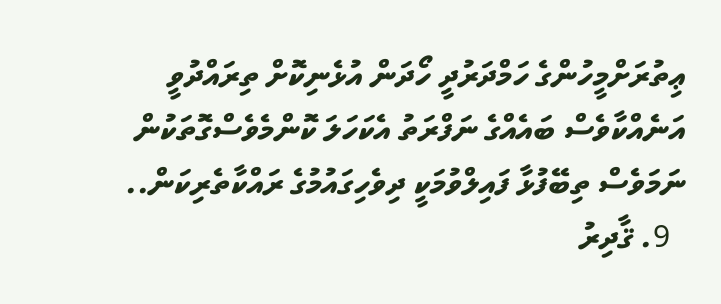ޢިތުރަށްމީހުންގެ ހަމްދަރުދީ ހޯދަން އުޅެނިކޮށް ތިރައްދުވީ އަނެއްކާވެސް ބައެއްގެ ނަފްރަތު އެކަހަލަ ކޮންމެވެސްގޮތަކުން ނަމަވެސް ތިބޭފުޅާ ފައިލްވުމަކީ ދިވެހިގައުމުގެ ރައްކާތެރިކަން..
  9. ޤާދިރު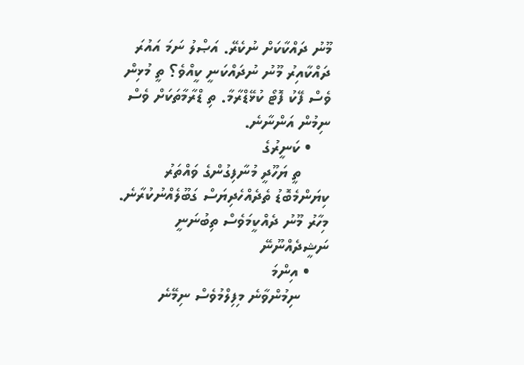މޫނު ދައްކާކަށް ނުކެރޭ. އަޞްލު ނަމަ އައުރަ ދައްކާއިރު މޫނު ނުދައްކަނީ ކީއްވެ؟ ތީ މުޅިން ވެސް ފޭކު ފޮޓޯ ކުޅޭޑްރާމާ. ތި ޑްރާމާތަކަށް ވެސް ނިމުން އަންނާނެ.
    • ކަނީރުގެ
      ތީ ޔަހޫދީ މުނާފިގުންގެ ވައްތަރު ކިޔަންމެބޮޑު ތެދެއްހެދިޔަސް ގަބޫލެއްނުކުރާނެ. މިހާރު މޫނު ދެއްކީމަވެސް ތިބުނަނީ ނަޝީދެއްނޫނޭ
    • އިންމަ
      ނިމުންވާނެ މިފިލްމުވެސް ނިމޭނެ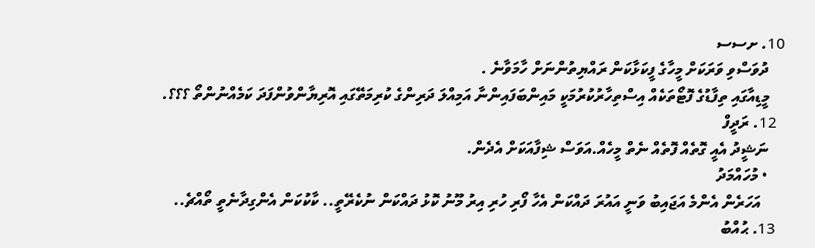10. ށސސ
    ދުވަސްވި ވަރަކަށް މީހާގެ ފީކަޅާކަން ރައްޔިތުންނަށް ހާމަވާނެ .
    މީޑިއާގައި ތިފާޑުގެ ފޮޓޯތަކެއް އިސްތިހާރުކުރުމަކީ މައިންބަފައިންނާ އަމިއްލަ ދަރިންގެ ކުރިމަތޭގައި އޮރިޔާންވުންފަދަ ކަމެއްނުންތޯ ؟؟؟.
  12. ރަދީފް
    ނަޝީދު އެއީ ގޮތެއް ފޮތެއް ނެތް މީހެއް.އަވަސް ޝިފާއަކަށް އެދެން.
    • މުހައްމަދު
      އަހަރެން އެންމެ އަޖައިބު ވަނީ އައުރަ ދައްކަން އެހާ ފޯރި ހުރި އިރު މޫނު ކޮޅު ދައްކަން ނުކެރޭތީ.. ކާކުކަން އެންގިދާނެތީ ތޯއްޗެ..
  13. ޙުއްބު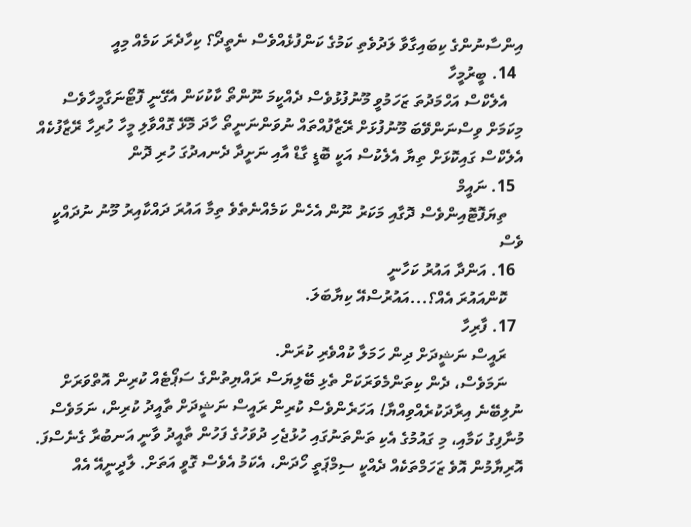އިންސާނުންގެ ކިބައިގާވާ ލަދުވެތި ކަމުގެ ކަންފުޅެއްވެސް ނެތީދޯ؟ ކިހާދެރަ ކަމެއް މިއީ
  14. ބީރުމީހާ
    އެލެކްސް އަހްމަދުތަ ޒަހަމުވީ މޫނުފުޅުވެސް ދެއްކީމަ ނޫންތޯ ކާކުކަން އެގޭނީ ފޮޓޯނަގާމީހާވެސް މިކަމަށް ވިސްނަންވޭބަ މޫނުފުޅަށް ރޭޒާފުއްތައް ނުވަންނަނީތޯ ހާދަ މޮޅޭ ގޮއްވާލި މީހާ ހުރިހާ ރޭޒާފުކެއް އެލެކްސް ގައިކޮޅަށް ތިޔާ އެލެކުސް އަކީ ބޮޑީ ގާޑް އާއި ނަށީދާ ދެނއދުގަ ހުރި ދޮން
  15. ނައީމް
    ތިޔަފޮޓޮއިންވެސް ދޮގާއި މަކަރު ނޫން އެހެން ކަމެއްނެތެވެ ތިމާ އައުރަ ދައްކާއިރު މޫނު ނުދައްކީ ވެސް
  16. އަންދާ އައުރު ކަހާނީ
    ކޮންއައުރަ އެއް؟...އައުރުސްއޭ ކިޔާބަލަ.
  17. ފާރިހާ
    ރައީސް ނަޝީދަށް ދިން ހަމަލާ ކުއްވެރި ކުރަން.
    ނަމަވެސް، ދެން ކިތަންމެވަރަކަށް ތެޅި ބޭލިޔަސް ރައްޔިތުންގެ ސަޕޯޓެއް ކުރިން އޮތްވަރަށް ނުލިބޭނެ އިރާދަކުރެއްވިއްޔާ! އަހަރެންވެސް ކުރިން ރައީސް ނަޝީދަށް ތާއީދު ކުރިން، ނަމަވެސް މުނާފިގު ކަމާއި، މި ގައުމުގެ އެކި ތަންތަނުގައި ހުޅުޖެހި ދުވަހުގެ ފަހުން ތާއީދު ވާނީ އަނބުރާ ގެނެސްފަ. އޮރިޔާމުން އޮވެ ޒަހަމްތަކެއް ދެއްކީ ސިމްޕަތީ ހޯދަން، އެކަމު އެވެސް ގޮވީ އަތަށް. ލާދީނީއޭ އެއް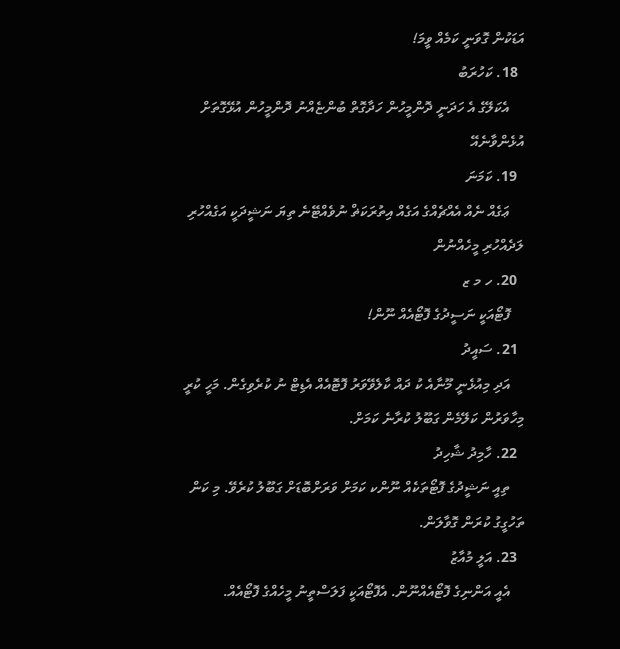އަޑަކުން ގޮވަނީ ކަމެއް ވީމަ!
  18. ކަހުރަބު
    އެކަލޭގެ އެ ހަދަނީ ދޮންމީހުން ހަދާގޮތް ބުންޏެއްނު ދޮންމީހުން އުޅޭގޮތަށް އުޅެންވާނެއޭ
  19. ކަމަނަ
    ޢަގެއް ނެއް އެއްޗެއްގެ އަގެއް އިތުރަކަޡް ނުވެއްޓޭނެ ތިޔަ ނަޝީދަކީ އަގެއްހުރި ލަދެއްހުރި މީހެއްނުން
  20. ހ މ ޒ
    ފޮޓޯއަކީ ނަސީދުގެ ފޮޓޯއެއް ނޫން!
  21. ސައީދު
    އަދި މިއުޅެނީ މޫނާއެ ކު ދައް ކާލެވޭވަރު ފޮޓޮއެއް އެޑިޓް ނު ކުރެވިގެން. މަހީ ކުރީ މިހާވަރުން ކަލޭމެން ގަބޫލު ކުރާނެ ކަމަށް.
  22. ހާމިދު ޝާހިދު
    ތިއީ ނަޝީދުގެ ފޮޓޯތަކެއް ނޫންކ ކަމަށް ވަރަށްބޮޑަށް ގަބޫލު ކުރެވޭ. މި ކަން ތަހުގީގު ކުރަން ގޮވާލަން.
  23. އަލީ މުއާޒު
    އެއީ އަންނިގެ ފޮޓޯއެއްނޫން. އެފޮޓޯއަކީ ފަލަސްތީނު މީހެއްގެ ފޮޓޯއެއް.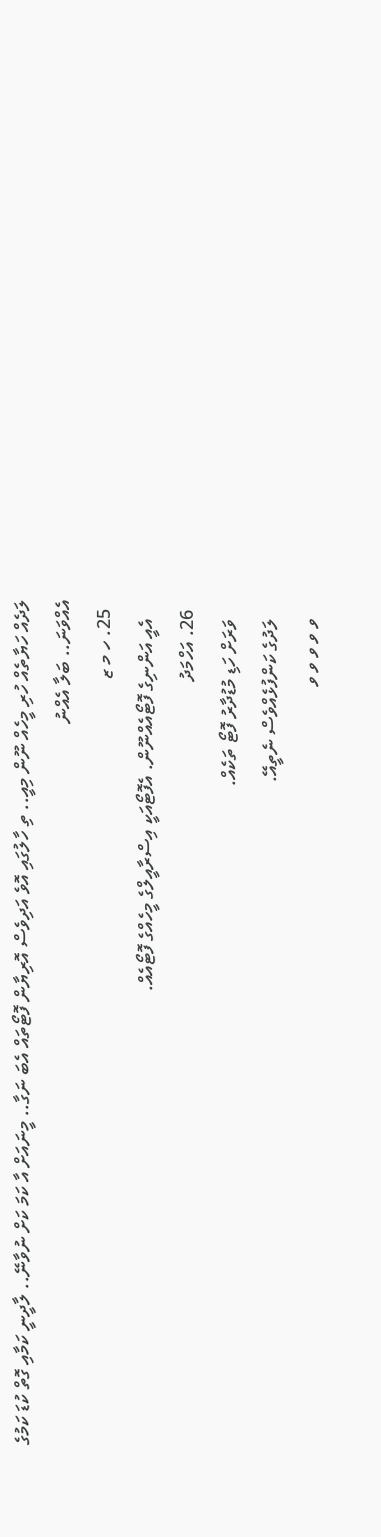ލަދެއް ހަޔާތެއް ހުރި މީހެއް ނޫން މިއީ.. ތި ހާލުގައި އޮވެ އަދިވެސް އޮރިޔާން ފޮޓޯތައް އެބަ ނަގާ.. މީނައަށް އާ ކަމަ ކަށް ނުވާނޭ.. ލާދީނީ ކަމާއި ގޮތް ކުޑަ ކަމުގެ އެއްވަނަ.. ބަލާ އެއްނު
  25. ހ މ ޒ
    އެއީ އަންނިގެ ފޮޓޯއެއްނޫން. އެފޮޓޯއަކީ އިސްރާއީލްގެ މީހެއްގެ ފޮޓޯއެއް.
  26. އަހްމަދު
    ވަރަށް ހަޑި މުޑުދާރު ފޮޓޯ ތަކެއް.
    ލަދުގެ ކަންފުޅެއްވެސް ނެތީއޭ.
    ވ ވ ވ ވ ވ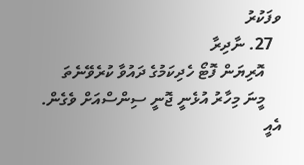ވފަކުރު
  27. ނާދިރާ
    އޮރިޔަން ފޮޓޯ ހެދިކަމުގެ ދައުވާ ކުރެވޭނެތަ
    މީނަ މިހާރު އުޅެނީ ޖޮނީ ސިންސްއަށް ވެގެން. އެއީ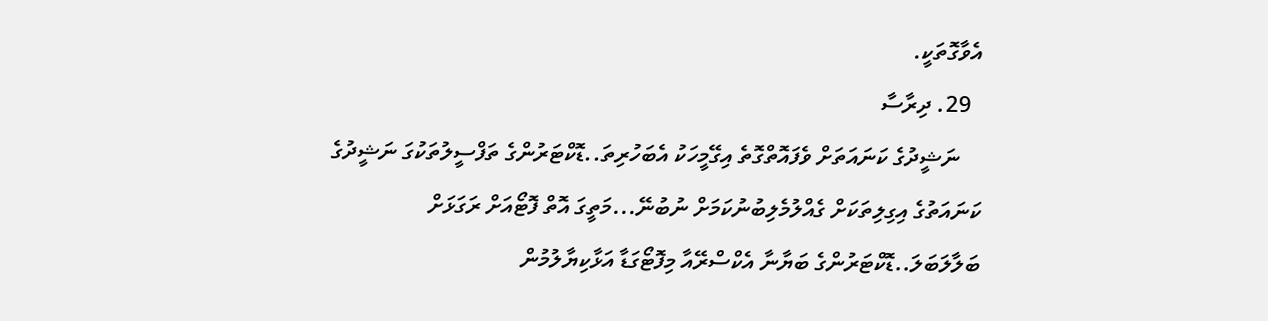އެވާގޮތަކީ.
  29. ދިރާސާ
    ނަޝީދުގެ ކަނައަތަށް ވެފައޮތްގޮތެ އިގޭމީހަކު އެބަހުރިތަ..ޑޮކްޓަރުންގެ ތަފްސީލުތަކުގަ ނަޝީދުގެ ކަނައަތުގެ އިގިލިތަކަށް ގެއްލުމެލިބުނުކަމަށް ނުބުނޭ...މަތީގަ އޮތް ފޮޓޯއަށް ރަގަޅަށް ބަލާލަބަލަ..ޑޮކްޓަރުންގެ ބަޔާނާ އެކްސްރޭއާ މިފޮޓޯގަޑާ އަޅާކިޔާލުމުން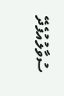ސުވާލުއުފެދޭ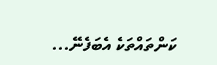ކަންތައްތަކެ އެބަފެނޭ...